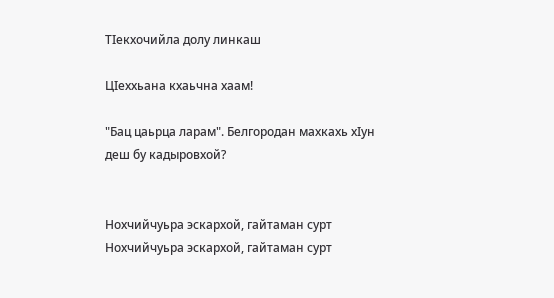ТIекхочийла долу линкаш

ЦIеххьана кхаьчна хаам!

"Бац цаьрца ларам". Белгородан махкахь хIун деш бу кадыровхой?


Нохчийчуьра эскархой, гайтаман сурт
Нохчийчуьра эскархой, гайтаман сурт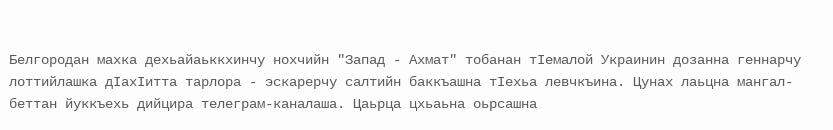Белгородан махка дехьайаьккхинчу нохчийн "Запад - Ахмат" тобанан тIемалой Украинин дозанна геннарчу лоттийлашка дIахIитта тарлора - эскарерчу салтийн баккъашна тIехьа левчкъина. Цунах лаьцна мангал-беттан йуккъехь дийцира телеграм-каналаша. Цаьрца цхьаьна оьрсашна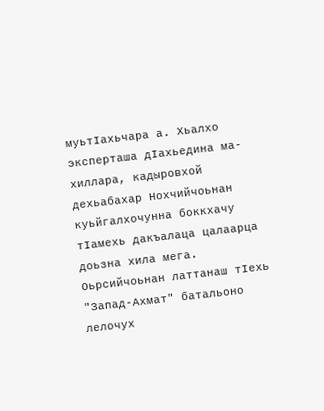муьтIахьчара а. Хьалхо эксперташа дIахьедина ма-хиллара, кадыровхой дехьабахар Нохчийчоьнан куьйгалхочунна боккхачу тIамехь дакъалаца цалаарца доьзна хила мега. Оьрсийчоьнан латтанаш тIехь "Запад-Ахмат" батальоно лелочух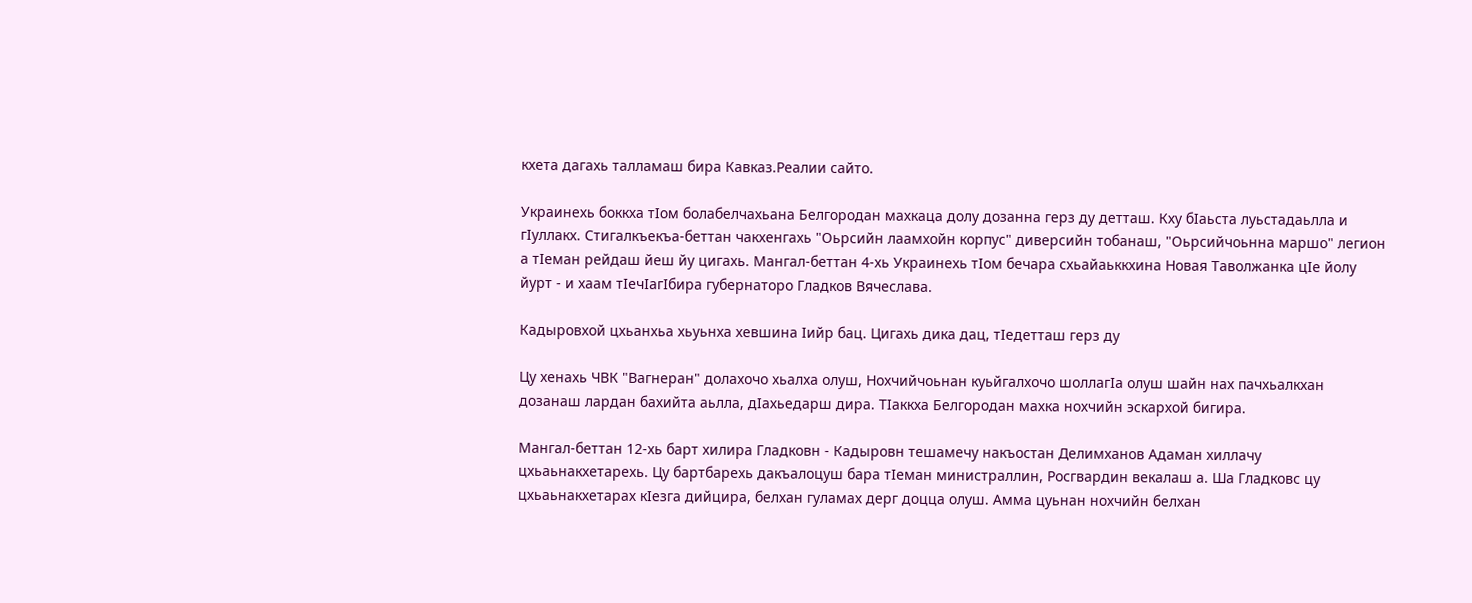кхета дагахь талламаш бира Кавказ.Реалии сайто.

Украинехь боккха тIом болабелчахьана Белгородан махкаца долу дозанна герз ду детташ. Кху бIаьста луьстадаьлла и гIуллакх. Стигалкъекъа-беттан чакхенгахь "Оьрсийн лаамхойн корпус" диверсийн тобанаш, "Оьрсийчоьнна маршо" легион а тIеман рейдаш йеш йу цигахь. Мангал-беттан 4-хь Украинехь тIом бечара схьайаьккхина Новая Таволжанка цIе йолу йурт - и хаам тIечIагIбира губернаторо Гладков Вячеслава.

Кадыровхой цхьанхьа хьуьнха хевшина Iийр бац. Цигахь дика дац, тIедетташ герз ду

Цу хенахь ЧВК "Вагнеран" долахочо хьалха олуш, Нохчийчоьнан куьйгалхочо шоллагIа олуш шайн нах пачхьалкхан дозанаш лардан бахийта аьлла, дIахьедарш дира. ТIаккха Белгородан махка нохчийн эскархой бигира.

Мангал-беттан 12-хь барт хилира Гладковн - Кадыровн тешамечу накъостан Делимханов Адаман хиллачу цхьаьнакхетарехь. Цу бартбарехь дакъалоцуш бара тIеман министраллин, Росгвардин векалаш а. Ша Гладковс цу цхьаьнакхетарах кIезга дийцира, белхан гуламах дерг доцца олуш. Амма цуьнан нохчийн белхан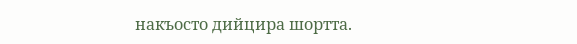накъосто дийцира шортта.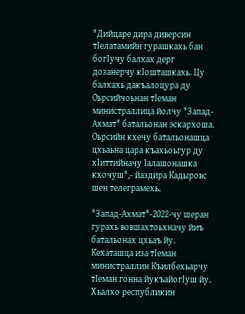"Дийцаре дира диверсин тIелатамийн гурашкахь бан богIучу балхах дерг дозанерчу кIошташкахь. Цу балхахь дакъалоцура ду Оьрсийчоьнан тIеман министраллица йолчу "Запад-Ахмат" батальонан эскархоша. Оьрсийн кхечу батальонашца цхьаьна цара къахьоьгур ду хIиттийначу Iалашонашка кхочуш",- йаздира Кадыровс шен телеграмехь.

"Запад-Ахмат"-2022-чу шеран гурахь вовшахтоьхначу йиъ батальонах цхьаъ йу. Кехаташца иза тIеман министраллин Къилбехьарчу тIеман гонна йукъайогIуш йу. Хьалхо республикин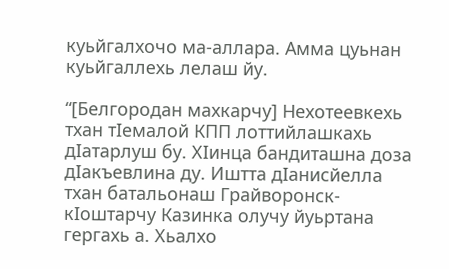куьйгалхочо ма-аллара. Амма цуьнан куьйгаллехь лелаш йу.

“[Белгородан махкарчу] Нехотеевкехь тхан тIемалой КПП лоттийлашкахь дIатарлуш бу. ХIинца бандиташна доза дIакъевлина ду. Иштта дIанисйелла тхан батальонаш Грайворонск-кIоштарчу Казинка олучу йуьртана гергахь а. Хьалхо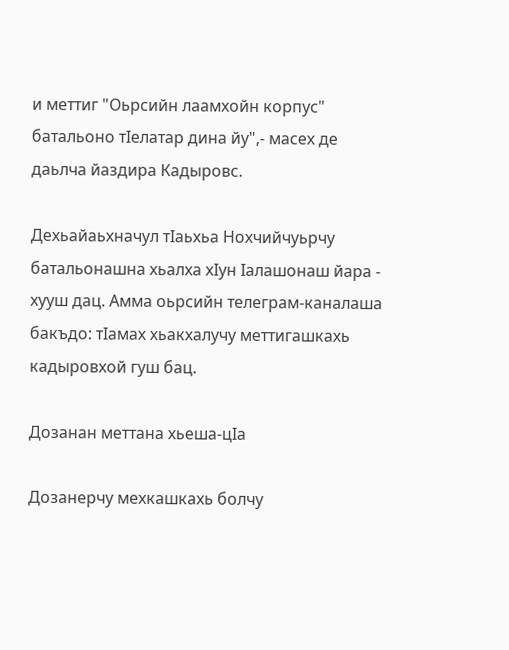и меттиг "Оьрсийн лаамхойн корпус" батальоно тIелатар дина йу",- масех де даьлча йаздира Кадыровс.

Дехьайаьхначул тIаьхьа Нохчийчуьрчу батальонашна хьалха хIун Iалашонаш йара - хууш дац. Амма оьрсийн телеграм-каналаша бакъдо: тIамах хьакхалучу меттигашкахь кадыровхой гуш бац.

Дозанан меттана хьеша-цIа

Дозанерчу мехкашкахь болчу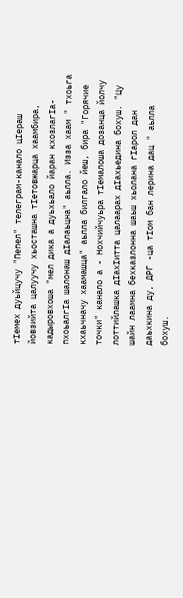тIемех дуьйцучу "Пепел" телеграм-канало цIераш йовзийта цалуучу хьосташна тIетовжарца хаамбира, кадыровхоша "мел дика а дуьхьало йаран кхозлагIа-пхоьалгIа шалонаш дIалаьцна" аьлла. Изза хаам " тхоьга кхаьчначу хаамашца" аьлла билгало йеш, бира "Горячие точки" канало а - Нохчийчуьра тIемалоша дозанца йолчу лоттийлашка дIахIитта цалаарах дIахьедина бохуш. "Цу шайн лаамна бехказлонна шаьш хьолана гIарол дан даьхкина ду, ДРГ -ца тIом бан лерина дац " аьлла бохуш.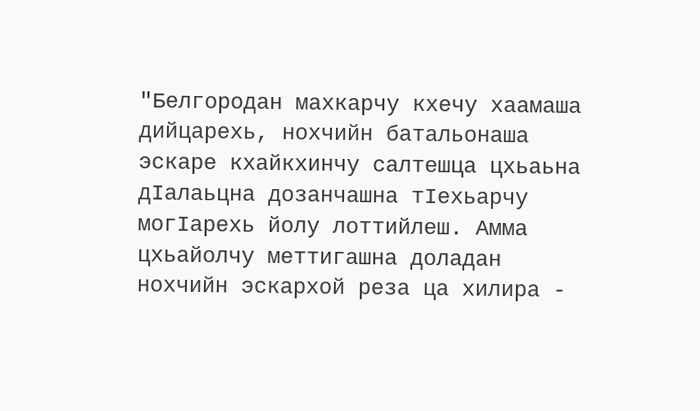"Белгородан махкарчу кхечу хаамаша дийцарехь, нохчийн батальонаша эскаре кхайкхинчу салтешца цхьаьна дIалаьцна дозанчашна тIехьарчу могIарехь йолу лоттийлеш. Амма цхьайолчу меттигашна доладан нохчийн эскархой реза ца хилира -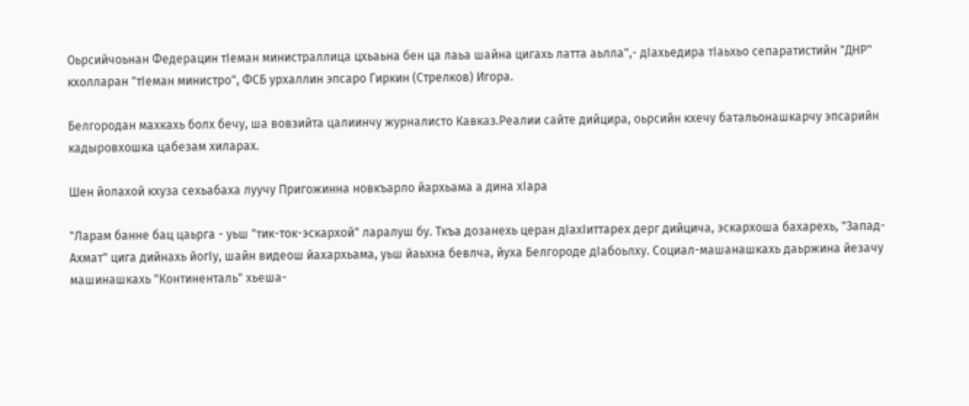Оьрсийчоьнан Федерацин тIеман министраллица цхьаьна бен ца лаьа шайна цигахь латта аьлла",- дIахьедира тIаьхьо сепаратистийн "ДНР" кхолларан "тIеман министро", ФСБ урхаллин эпсаро Гиркин (Стрелков) Игора.

Белгородан махкахь болх бечу, ша вовзийта цалиинчу журналисто Кавказ.Реалии сайте дийцира, оьрсийн кхечу батальонашкарчу эпсарийн кадыровхошка цабезам хиларах.

Шен йолахой кхуза сехьабаха луучу Пригожинна новкъарло йархьама а дина хIара

"Ларам банне бац цаьрга - уьш "тик-ток-эскархой" ларалуш бу. Ткъа дозанехь церан дIахIиттарех дерг дийцича, эскархоша бахарехь, "Запад-Ахмат" цига дийнахь йогIу, шайн видеош йахархьама, уьш йаьхна бевлча, йуха Белгороде дIабоьлху. Социал-машанашкахь даьржина йезачу машинашкахь "Континенталь" хьеша-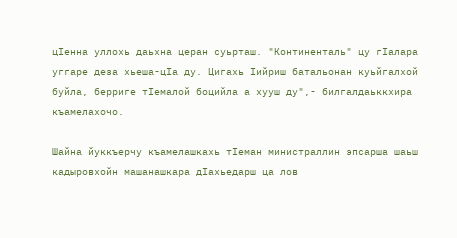цIенна уллохь даьхна церан суьрташ. "Континенталь" цу гIалара уггаре деза хьеша-цIа ду. Цигахь Iийриш батальонан куьйгалхой буйла, берриге тIемалой боцийла а хууш ду",- билгалдаьккхира къамелахочо.

Шайна йуккъерчу къамелашкахь тIеман министраллин эпсарша шаьш кадыровхойн машанашкара дIахьедарш ца лов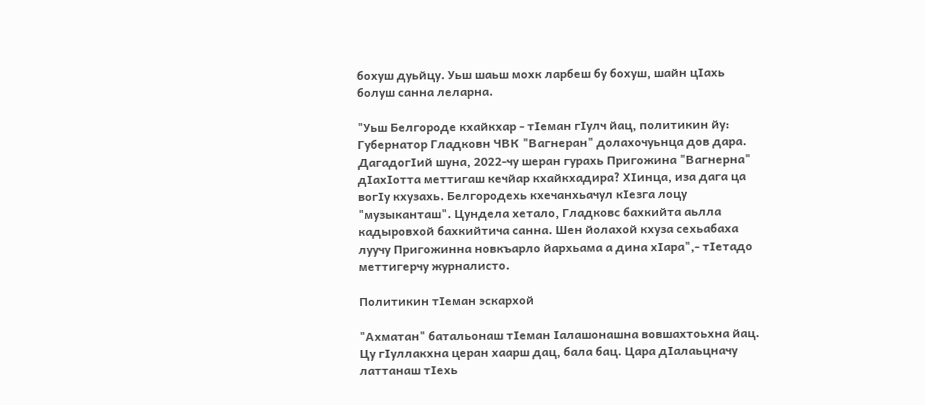бохуш дуьйцу. Уьш шаьш мохк ларбеш бу бохуш, шайн цIахь болуш санна леларна.

"Уьш Белгороде кхайкхар - тIеман гIулч йац, политикин йу: Губернатор Гладковн ЧВК "Вагнеран" долахочуьнца дов дара. ДагадогIий шуна, 2022-чу шеран гурахь Пригожина "Вагнерна" дIахIотта меттигаш кечйар кхайкхадира? ХIинца, иза дага ца вогIу кхузахь. Белгородехь кхечанхьачул кIезга лоцу "музыканташ". Цундела хетало, Гладковс бахкийта аьлла кадыровхой бахкийтича санна. Шен йолахой кхуза сехьабаха луучу Пригожинна новкъарло йархьама а дина хIара",- тIетадо меттигерчу журналисто.

Политикин тIеман эскархой

"Ахматан" батальонаш тIеман Iалашонашна вовшахтоьхна йац. Цу гIуллакхна церан хаарш дац, бала бац. Цара дIалаьцначу латтанаш тIехь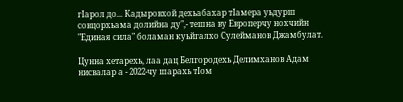гIарол до... Кадыровхой дехьабахар тIамера уьдурш совцорхьама долийна ду",- тешна ву Европерчу нохчийн "Единая сила" боламан куьйгалхо Сулейманов Джамбулат.

Цунна хетарехь, лаа дац Белгородехь Делимханов Адам нисвалар а - 2022-чу шарахь тIом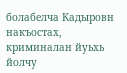болабелча Кадыровн накъостах, криминалан йуьхь йолчу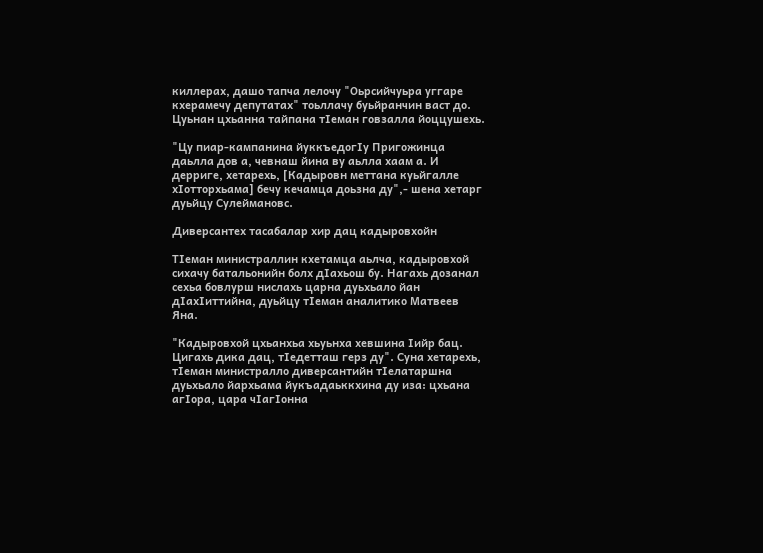киллерах, дашо тапча лелочу "Оьрсийчуьра уггаре кхерамечу депутатах" тоьллачу буьйранчин васт до. Цуьнан цхьанна тайпана тIеман говзалла йоццушехь.

"Цу пиар-кампанина йуккъедогIу Пригожинца даьлла дов а, чевнаш йина ву аьлла хаам а. И дерриге, хетарехь, [Кадыровн меттана куьйгалле хIотторхьама] бечу кечамца доьзна ду",- шена хетарг дуьйцу Сулеймановс.

Диверсантех тасабалар хир дац кадыровхойн

ТIеман министраллин кхетамца аьлча, кадыровхой сихачу батальонийн болх дIахьош бу. Нагахь дозанал сехьа бовлурш нислахь царна дуьхьало йан дIахIиттийна, дуьйцу тIеман аналитико Матвеев Яна.

"Кадыровхой цхьанхьа хьуьнха хевшина Iийр бац. Цигахь дика дац, тIедетташ герз ду". Суна хетарехь, тIеман министралло диверсантийн тIелатаршна дуьхьало йархьама йукъадаьккхина ду иза: цхьана агIора, цара чIагIонна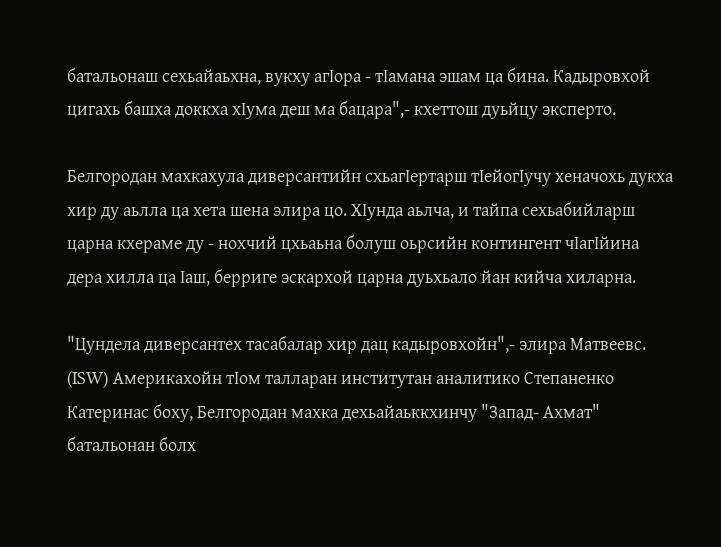батальонаш сехьайаьхна, вукху агIора - тIамана эшам ца бина. Кадыровхой цигахь башха доккха хIума деш ма бацара",- кхеттош дуьйцу эксперто.

Белгородан махкахула диверсантийн схьагIертарш тIейогIучу хеначохь дукха хир ду аьлла ца хета шена элира цо. ХIунда аьлча, и тайпа сехьабийларш царна кхераме ду - нохчий цхьаьна болуш оьрсийн контингент чIагIйина дера хилла ца Iаш, берриге эскархой царна дуьхьало йан кийча хиларна.

"Цундела диверсантех тасабалар хир дац кадыровхойн",- элира Матвеевс. (ISW) Америкахойн тIом талларан институтан аналитико Степаненко Катеринас боху, Белгородан махка дехьайаьккхинчу "Запад- Ахмат" батальонан болх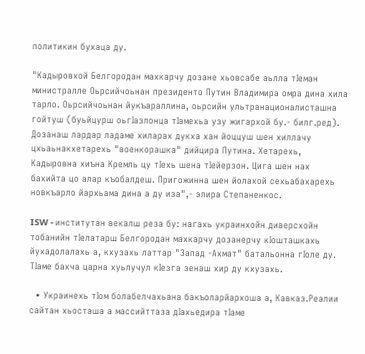политикин бухаца ду.

"Кадыровхой Белгородан махкарчу дозане хьовсабе аьлла тIеман министралле Оьрсийчоьнан президенто Путин Владимира омра дина хила тарло. Оьрсийчоьнан йукъараллина, оьрсийн ультранационалисташна гойтуш (буьйцурш оьгIазлонца тIамехьа узу жигархой бу.- билг.ред). Дозанаш лардар ладаме хиларах дукха хан йоццуш шен хиллачу цхьаьнакхетарехь "военкорашка" дийцира Путина. Хетарехь, Кадыровна хиъна Кремль цу тIехь шена тIейерзон. Цига шен нах бахийта цо алар къобалдеш. Пригожинна шен йолахой сехьабахарехь новкъарло йархьама дина а ду иза",- элира Степаненкос.

ISW - институтан векалш реза бу: нагахь украинхойн диверсхойн тобанийн тIелатарш Белгородан махкарчу дозанерчу кIошташкахь йухадолалахь а, кхузахь латтар "Запад -Ахмат" батальонна гIоле ду. ТIаме бахча царна хуьлучул кIезга зенаш хир ду кхузахь.

  • Украинехь тIом болабелчахьана бакъоларйархоша а, Кавказ.Реалии сайтан хьосташа а массийттаза дIахьедира тIаме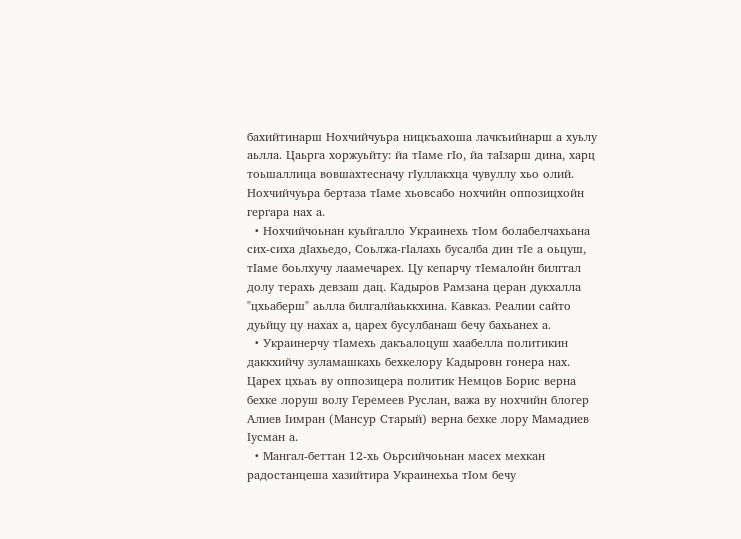бахийтинарш Нохчийчуьра ницкъахоша лачкъийнарш а хуьлу аьлла. Цаьрга хоржуьйту: йа тIаме гIо, йа таIзарш дина, харц тоьшаллица вовшахтесначу гIуллакхца чувуллу хьо олий. Нохчийчуьра бертаза тIаме хьовсабо нохчийн оппозицхойн гергара нах а.
  • Нохчийчоьнан куьйгалло Украинехь тIом болабелчахьана сих-сиха дIахьедо, Соьлжа-гIалахь бусалба дин тIе а оьцуш, тIаме боьлхучу лаамечарех. Цу кепарчу тIемалойн билггал долу терахь девзаш дац. Кадыров Рамзана церан дукхалла "цхьаберш" аьлла билгалйаьккхина. Кавказ. Реалии сайто дуьйцу цу нахах а, царех бусулбанаш бечу бахьанех а.
  • Украинерчу тIамехь дакъалоцуш хаабелла политикин даккхийчу зуламашкахь бехкелору Кадыровн гонера нах. Царех цхьаъ ву оппозицера политик Немцов Борис верна бехке лоруш волу Геремеев Руслан, важа ву нохчийн блогер Алиев Iимран (Мансур Старый) верна бехке лору Мамадиев Iусман а.
  • Мангал-беттан 12-хь Оьрсийчоьнан масех мехкан радостанцеша хазийтира Украинехьа тIом бечу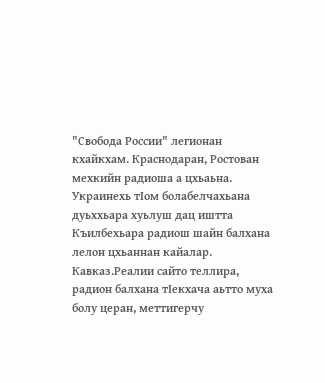"Свобода России" легионан кхайкхам. Краснодаран, Ростован мехкийн радиоша а цхьаьна. Украинехь тIом болабелчахьана дуьххьара хуьлуш дац иштта Къилбехьара радиош шайн балхана лелон цхьаннан кайалар. Кавказ.Реалии сайто теллира, радион балхана тIекхача аьтто муха болу церан, меттигерчу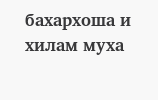бахархоша и хилам муха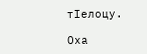тIелоцу.

Оха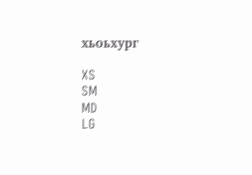хьоьхург

XS
SM
MD
LG